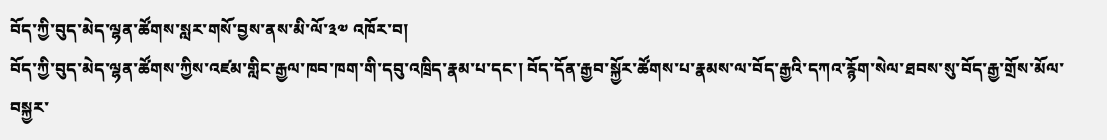བོད་ཀྱི་བུད་མེད་ལྷན་ཚོགས་སླར་གསོ་བྱས་ནས་མི་ལོ་༣༧ འཁོར་བ།
བོད་ཀྱི་བུད་མེད་ལྷན་ཚོགས་ཀྱིས་འཛམ་གླིང་རྒྱལ་ཁབ་ཁག་གི་དབུ་འཁྲིད་རྣམ་པ་དང་། བོད་དོན་རྒྱབ་སྐྱོར་ཚོགས་པ་རྣམས་ལ་བོད་རྒྱའི་དཀའ་རྙོག་སེལ་ཐབས་སུ་བོད་རྒྱ་གྲོས་མོལ་བསྐྱར་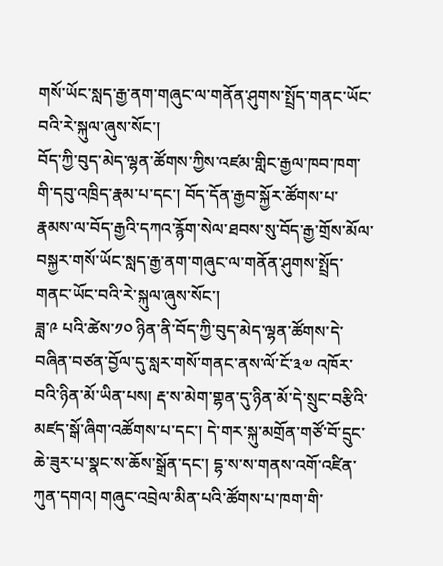གསོ་ཡོང་སླད་རྒྱ་ནག་གཞུང་ལ་གནོན་ཤུགས་སྤྲོད་གནང་ཡོང་བའི་རེ་སྐུལ་ཞུས་སོང་།
བོད་ཀྱི་བུད་མེད་ལྷན་ཚོགས་ཀྱིས་འཛམ་གླིང་རྒྱལ་ཁབ་ཁག་གི་དབུ་འཁྲིད་རྣམ་པ་དང་། བོད་དོན་རྒྱབ་སྐྱོར་ཚོགས་པ་རྣམས་ལ་བོད་རྒྱའི་དཀའ་རྙོག་སེལ་ཐབས་སུ་བོད་རྒྱ་གྲོས་མོལ་བསྐྱར་གསོ་ཡོང་སླད་རྒྱ་ནག་གཞུང་ལ་གནོན་ཤུགས་སྤྲོད་གནང་ཡོང་བའི་རེ་སྐུལ་ཞུས་སོང་།
ཟླ་༩ པའི་ཚེས་༡༠ ཉིན་ནི་བོད་ཀྱི་བུད་མེད་ལྷན་ཚོགས་དེ་བཞིན་བཙན་བྱོལ་དུ་སླར་གསོ་གནང་ནས་ལོ་ངོ་༣༧ འཁོར་བའི་ཉིན་མོ་ཡིན་པས། རྡ་ས་མེག་གྷན་དུ་ཉིན་མོ་དེ་སྲུང་བརྩིའི་མཛད་སྒོ་ཞིག་འཚོགས་པ་དང་། དེ་གར་སྐུ་མགྲོན་གཙོ་བོ་དྲུང་ཆེ་ཟུར་པ་སྣང་ས་ཆོས་སྒྲོན་དང་། དྷ་ས་ས་གནས་འགོ་འཛིན་ཀུན་དགའ། གཞུང་འབྲེལ་མིན་པའི་ཚོགས་པ་ཁག་གི་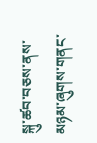སྐུ་ཚབ་བཅས་ནས་མཉམ་ཞུགས་གནང་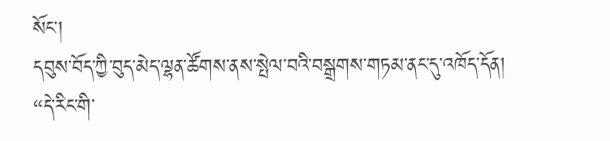སོང་།
དབུས་བོད་ཀྱི་བུད་མེད་ལྷན་ཚོགས་ནས་སྤེལ་བའི་བསྒྲགས་གཏམ་ནང་དུ་འཁོད་དོན། “དེ་རིང་གི་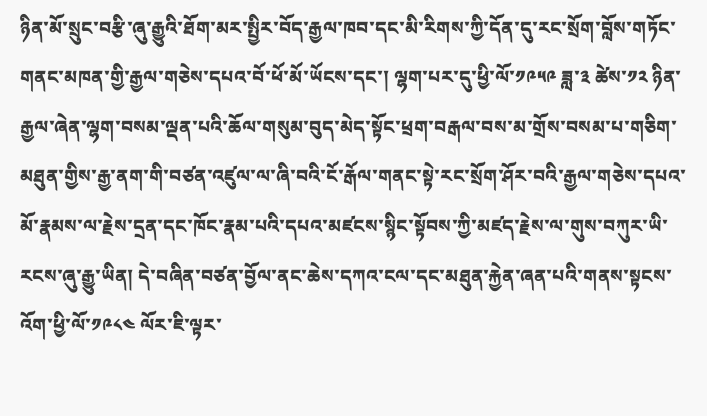ཉིན་མོ་སྲུང་བརྩི་ཞུ་རྒྱུའི་ཐོག་མར་སྤྱིར་བོད་རྒྱལ་ཁབ་དང་མི་རིགས་ཀྱི་དོན་དུ་རང་སྲོག་བློས་གཏོང་གནང་མཁན་གྱི་རྒྱལ་གཅེས་དཔའ་བོ་ཕོ་མོ་ཡོངས་དང་། ལྷག་པར་དུ་ཕྱི་ལོ་༡༩༥༩ ཟླ་༣ ཚེས་༡༢ ཉིན་རྒྱལ་ཞེན་ལྷག་བསམ་ལྡན་པའི་ཆོལ་གསུམ་བུད་མེད་སྟོང་ཕྲག་བརྒལ་བས་མ་གྲོས་བསམ་པ་གཅིག་མཐུན་གྱིས་རྒྱ་ནག་གི་བཙན་འཛུལ་ལ་ཞི་བའི་ངོ་རྒོལ་གནང་སྟེ་རང་སྲོག་ཤོར་བའི་རྒྱལ་གཅེས་དཔའ་མོ་རྣམས་ལ་རྗེས་དྲན་དང་ཁོང་རྣམ་པའི་དཔའ་མཛངས་སྙིང་སྟོབས་ཀྱི་མཛད་རྗེས་ལ་གུས་བཀུར་ཡི་རངས་ཞུ་རྒྱུ་ཡིན། དེ་བཞིན་བཙན་བྱོལ་ནང་ཆེས་དཀའ་ངལ་དང་མཐུན་རྐྱེན་ཞན་པའི་གནས་སྟངས་འོག་ཕྱི་ལོ་༡༩༨༤ ལོར་ཇི་ལྟར་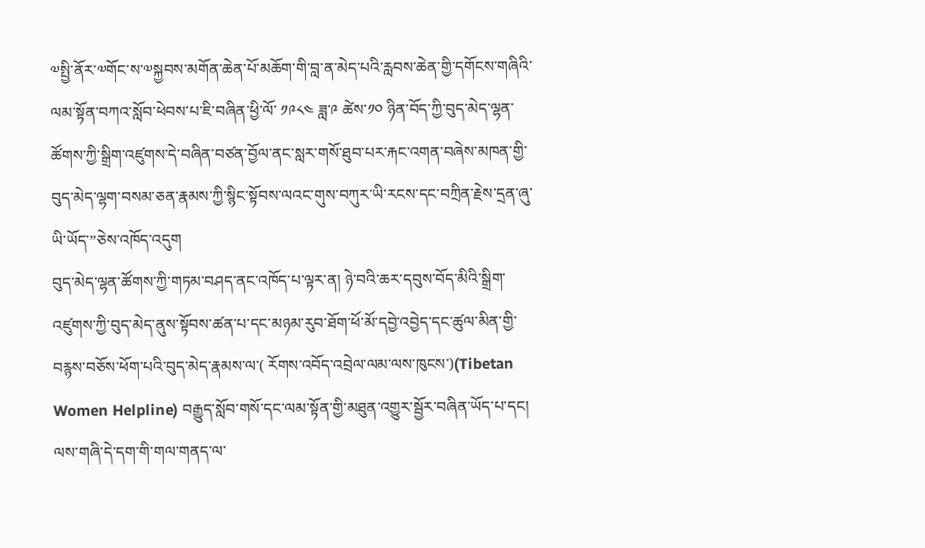༧སྤྱི་ནོར་༧གོང་ས་༧སྐྱབས་མགོན་ཆེན་པོ་མཆོག་གི་བླ་ན་མེད་པའི་རླབས་ཆེན་གྱི་དགོངས་གཞིའི་ལམ་སྟོན་བཀའ་སློབ་ཕེབས་པ་ཇི་བཞིན་ཕྱི་ལོ་ ༡༩༨༤ ཟླ་༩ ཚེས་༡༠ ཉིན་བོད་ཀྱི་བུད་མེད་ལྷན་ཚོགས་ཀྱི་སྒྲིག་འཛུགས་དེ་བཞིན་བཙན་བྱོལ་ནང་སླར་གསོ་ཐུབ་པར་རྐང་འགན་བཞེས་མཁན་གྱི་བུད་མེད་ལྷག་བསམ་ཅན་རྣམས་ཀྱི་སྙིང་སྟོབས་ལའང་གུས་བཀུར་ཡི་རངས་དང་བཀྲིན་རྗེས་དྲན་ཞུ་ཡི་ཡོད་”ཅེས་འཁོད་འདུག
བུད་མེད་ལྷན་ཚོགས་ཀྱི་གཏམ་བཤད་ནང་འཁོད་པ་ལྟར་ན། ཉེ་བའི་ཆར་དབུས་བོད་མིའི་སྒྲིག་འཛུགས་ཀྱི་བུད་མེད་ནུས་སྟོབས་ཚན་པ་དང་མཉམ་རུབ་ཐོག་ཕོ་མོ་དབྱེ་འབྱེད་དང་ཚུལ་མིན་གྱི་བརྙས་བཅོས་ཕོག་པའི་བུད་མེད་རྣམས་ལ་( རོགས་འབོད་འབྲེལ་ལམ་ལས་ཁུངས་)(Tibetan Women Helpline) བརྒྱུད་སློབ་གསོ་དང་ལམ་སྟོན་གྱི་མཐུན་འགྱུར་སྦྱོར་བཞིན་ཡོད་པ་དང། ལས་གཞི་དེ་དག་གི་གལ་གནད་ལ་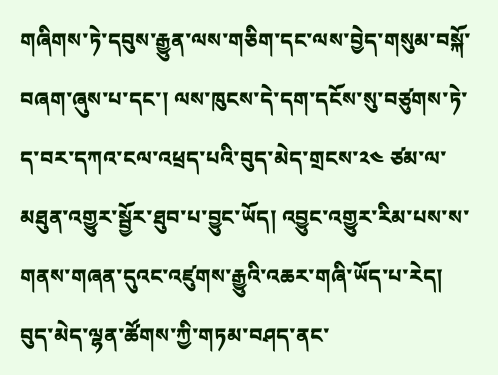གཞིགས་ཏེ་དབུས་རྒྱུན་ལས་གཅིག་དང་ལས་བྱེད་གསུམ་བསྐོ་བཞག་ཞུས་པ་དང་། ལས་ཁུངས་དེ་དག་དངོས་སུ་བཙུགས་ཏེ་ད་བར་དཀའ་ངལ་འཕྲད་པའི་བུད་མེད་གྲངས་༢༤ ཙམ་ལ་མཐུན་འགྱུར་སྦྱོར་ཐུབ་པ་བྱུང་ཡོད། འབྱུང་འགྱུར་རིམ་པས་ས་གནས་གཞན་དུའང་འཛུགས་རྒྱུའི་འཆར་གཞི་ཡོད་པ་རེད།
བུད་མེད་ལྷན་ཚོགས་ཀྱི་གཏམ་བཤད་ནང་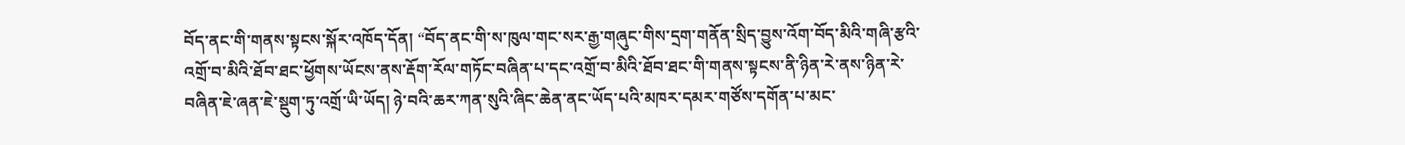བོད་ནང་གི་གནས་སྟངས་སྐོར་འཁོད་དོན། “བོད་ནང་གི་ས་ཁུལ་གང་སར་རྒྱ་གཞུང་གིས་དྲག་གནོན་སྲིད་བྱུས་འོག་བོད་མིའི་གཞི་རྩའི་འགྲོ་བ་མིའི་ཐོབ་ཐང་ཕྱོགས་ཡོངས་ནས་རྡོག་རོལ་གཏོང་བཞིན་པ་དང་འགྲོ་བ་མིའི་ཐོབ་ཐང་གི་གནས་སྟངས་ནི་ཉིན་རེ་ནས་ཉིན་རེ་བཞིན་ཇེ་ཞན་ཇེ་སྡུག་ཏུ་འགྲོ་ཡི་ཡོད། ཉེ་བའི་ཆར་ཀན་སུའི་ཞིང་ཆེན་ནང་ཡོད་པའི་མཁར་དམར་གཙོས་དགོན་པ་མང་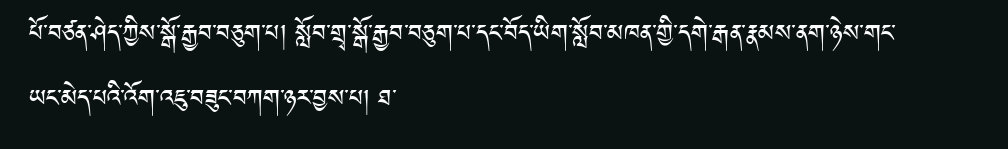པོ་བཙན་ཤེད་ཀྱིས་སྒོ་རྒྱབ་བཅུག་པ། སློབ་གྲྭ་སྒོ་རྒྱབ་བཅུག་པ་དང་བོད་ཡིག་སློབ་མཁན་གྱི་དགེ་རྒན་རྣམས་ནག་ཉེས་གང་ཡང་མེད་པའི་འོག་འཇུ་བཟུང་བཀག་ཉར་བྱས་པ། ཐ་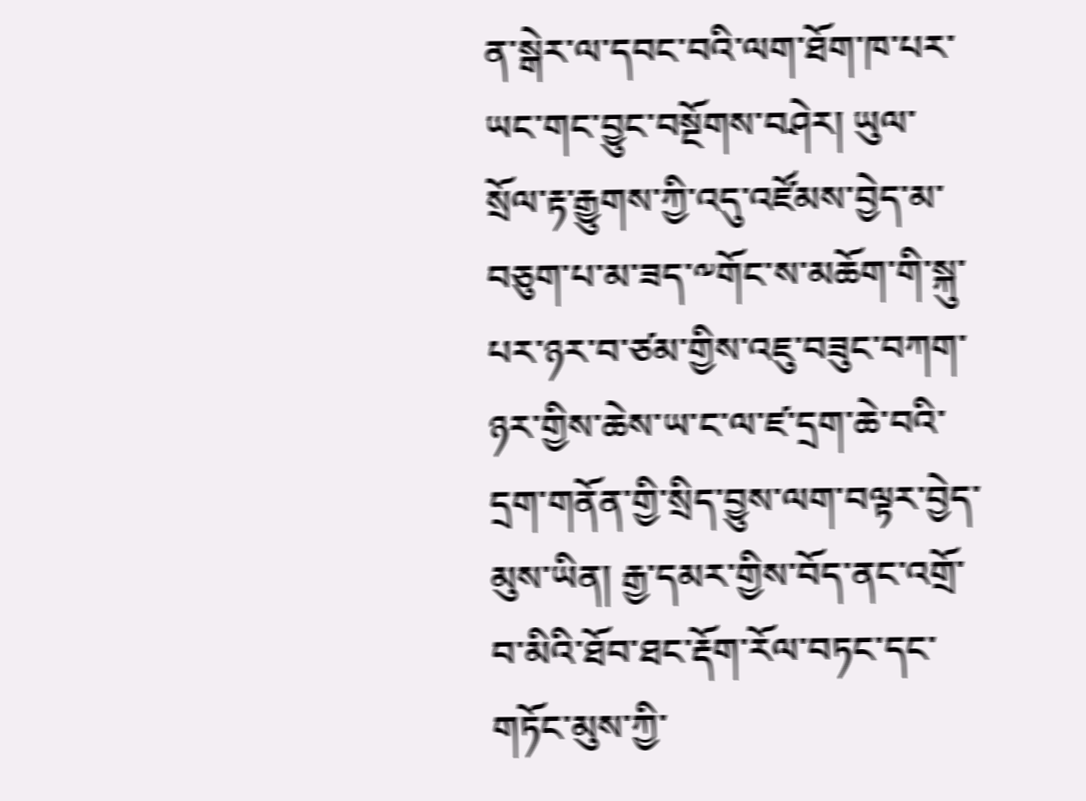ན་སྒེར་ལ་དབང་བའི་ལག་ཐོག་ཁ་པར་ཡང་གང་བྱུང་བསྔོགས་བཤེར། ཡུལ་སྲོལ་རྟ་རྒྱུགས་ཀྱི་འདུ་འཛོམས་བྱེད་མ་བཅུག་པ་མ་ཟད་༸གོང་ས་མཆོག་གི་སྐུ་པར་ཉར་བ་ཙམ་གྱིས་འཇུ་བཟུང་བཀག་ཉར་གྱིས་ཆེས་ཡ་ང་ལ་ཛ་དྲག་ཆེ་བའི་དྲག་གནོན་གྱི་སྲིད་བྱུས་ལག་བལྟར་བྱེད་མུས་ཡིན། རྒྱ་དམར་གྱིས་བོད་ནང་འགྲོ་བ་མིའི་ཐོབ་ཐང་རྡོག་རོལ་བཏང་དང་གཏོང་མུས་ཀྱི་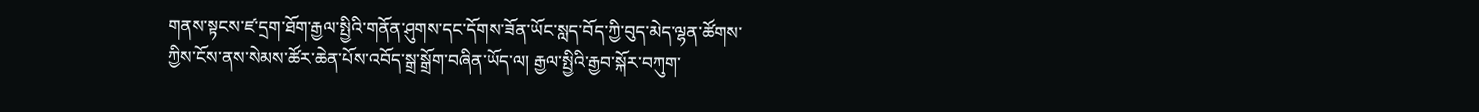གནས་སྟངས་ཛ་དྲག་ཐོག་རྒྱལ་སྤྱིའི་གནོན་ཤུགས་དང་དོགས་ཟོན་ཡོང་སླད་བོད་ཀྱི་བུད་མེད་ལྷན་ཚོགས་ཀྱིས་ངོས་ནས་སེམས་ཚོར་ཆེན་པོས་འབོད་སྒྲ་སྒྲོག་བཞིན་ཡོད་ལ། རྒྱལ་སྤྱིའི་རྒྱབ་སྐོར་བཀུག་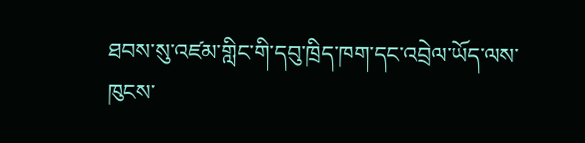ཐབས་སུ་འཛམ་གླིང་གི་དབུ་ཁྲིད་ཁག་དང་འབྲེལ་ཡོད་ལས་ཁུངས་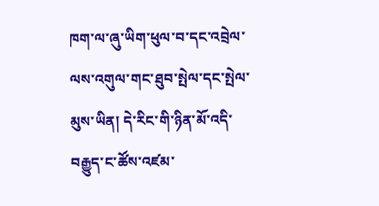ཁག་ལ་ཞུ་ཡིག་ཕུལ་བ་དང་འབྲེལ་ལས་འགུལ་གང་ཐུབ་སྤེལ་དང་སྤེལ་མུས་ཡིན། དེ་རིང་གི་ཉིན་མོ་འདི་བརྒྱུད་ང་ཚོས་འཛམ་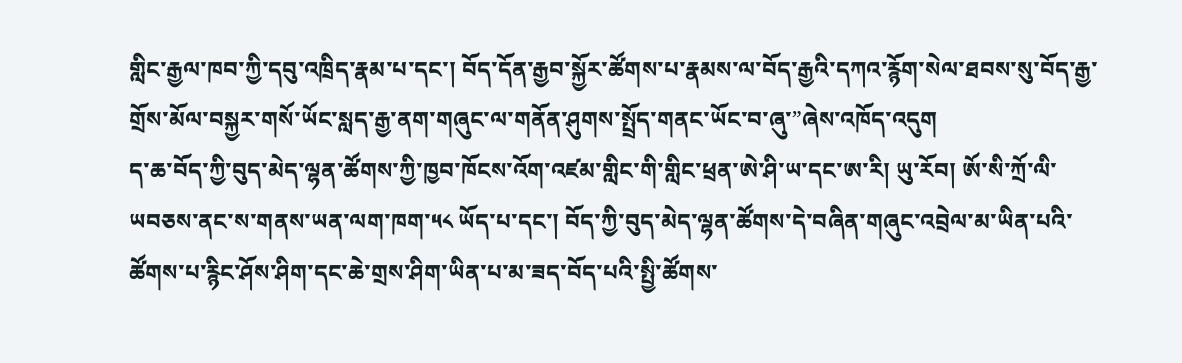གླིང་རྒྱལ་ཁབ་ཀྱི་དབུ་འཁྲིད་རྣམ་པ་དང་། བོད་དོན་རྒྱབ་སྐྱོར་ཚོགས་པ་རྣམས་ལ་བོད་རྒྱའི་དཀའ་རྙོག་སེལ་ཐབས་སུ་བོད་རྒྱ་གྲོས་མོལ་བསྐྱར་གསོ་ཡོང་སླད་རྒྱ་ནག་གཞུང་ལ་གནོན་ཤུགས་སྤྲོད་གནང་ཡོང་བ་ཞུ་”ཞེས་འཁོད་འདུག
ད་ཆ་བོད་ཀྱི་བུད་མེད་ལྷན་ཚོགས་ཀྱི་ཁྱབ་ཁོངས་འོག་འཛམ་གླིང་གི་གླིང་ཕྲན་ཨེ་ཤི་ཡ་དང་ཨ་རི། ཡུ་རོབ། ཨོ་སི་ཀྲོ་ལི་ཡབཅས་ནང་ས་གནས་ཡན་ལག་ཁག་༥༨ ཡོད་པ་དང་། བོད་ཀྱི་བུད་མེད་ལྷན་ཚོགས་དེ་བཞིན་གཞུང་འབྲེལ་མ་ཡིན་པའི་ཚོགས་པ་རྙིང་ཤོས་ཤིག་དང་ཆེ་གྲས་ཤིག་ཡིན་པ་མ་ཟད་བོད་པའི་སྤྱི་ཚོགས་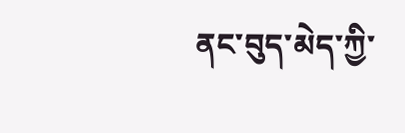ནང་བུད་མེད་ཀྱི་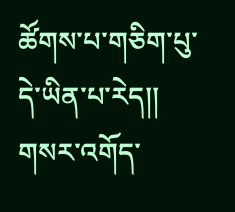ཚོགས་པ་གཅིག་པུ་དེ་ཡིན་པ་རེད།།
གསར་འགོད་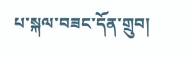པ་སྐལ་བཟང་དོན་གྲུབ།